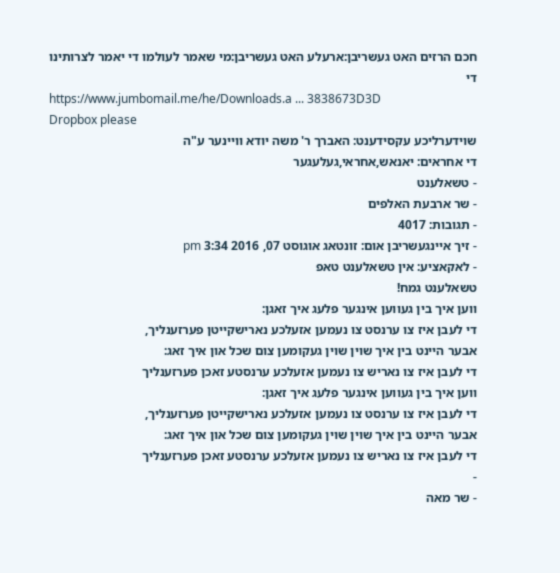חכם הרזים האט געשריבן:ארעלע האט געשריבן:מי שאמר לעולמו די יאמר לצרותינו די
https://www.jumbomail.me/he/Downloads.a ... 3838673D3D
Dropbox please
שוידערליכע עקסידענט: האברך ר' משה יודא וויינער ע"ה
די אחראים: יאנאש,אחראי,געלעגער
- טשאלענט
- שר ארבעת האלפים
- תגובות: 4017
- זיך איינגעשריבן אום: זונטאג אוגוסט 07, 2016 3:34 pm
- לאקאציע: אין טשאלענט טאפ
טשאלענט גמח!
ווען איך בין געווען אינגער פלעג איך זאגן:
די לעבן איז צו ערנסט צו נעמען אזעלכע נארישקייטן פערזענליך,
אבער היינט בין איך שוין שוין געקומען צום שכל און איך זאג:
די לעבן איז צו נאריש צו נעמען אזעלכע ערנסטע זאכן פערזענליך
ווען איך בין געווען אינגער פלעג איך זאגן:
די לעבן איז צו ערנסט צו נעמען אזעלכע נארישקייטן פערזענליך,
אבער היינט בין איך שוין שוין געקומען צום שכל און איך זאג:
די לעבן איז צו נאריש צו נעמען אזעלכע ערנסטע זאכן פערזענליך
-
- שר מאה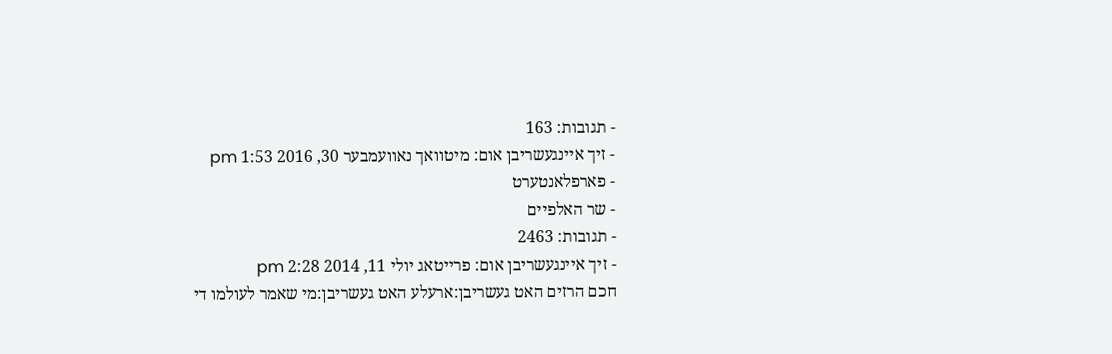- תגובות: 163
- זיך איינגעשריבן אום: מיטוואך נאוועמבער 30, 2016 1:53 pm
- פארפלאנטערט
- שר האלפיים
- תגובות: 2463
- זיך איינגעשריבן אום: פרייטאג יולי 11, 2014 2:28 pm
חכם הרזים האט געשריבן:ארעלע האט געשריבן:מי שאמר לעולמו די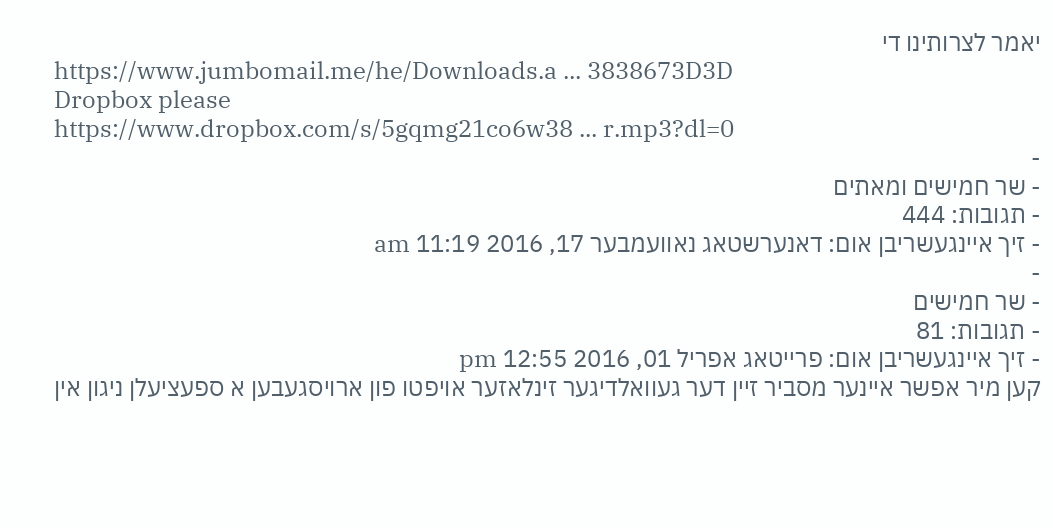יאמר לצרותינו די
https://www.jumbomail.me/he/Downloads.a ... 3838673D3D
Dropbox please
https://www.dropbox.com/s/5gqmg21co6w38 ... r.mp3?dl=0
-
- שר חמישים ומאתים
- תגובות: 444
- זיך איינגעשריבן אום: דאנערשטאג נאוועמבער 17, 2016 11:19 am
-
- שר חמישים
- תגובות: 81
- זיך איינגעשריבן אום: פרייטאג אפריל 01, 2016 12:55 pm
קען מיר אפשר איינער מסביר זיין דער געוואלדיגער זינלאזער אויפטו פון ארויסגעבען א ספעציעלן ניגון אין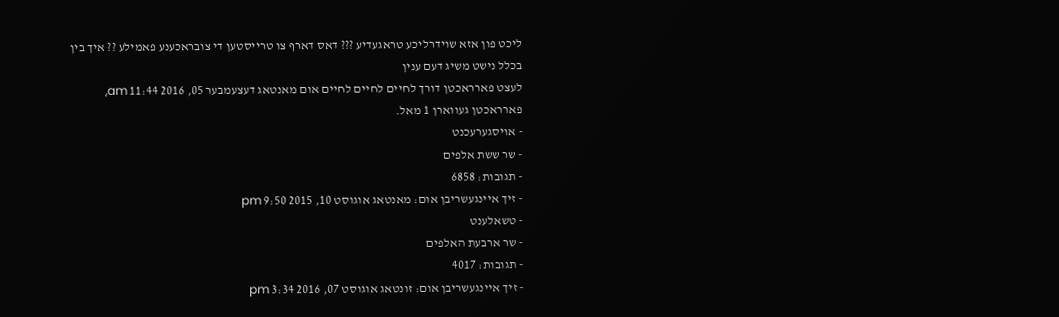ליכט פון אזא שוידרליכע טראגעדיע ??? דאס דארף צו טרייסטען די צובראכענע פאמילע ?? איך בין בכלל נישט משיג דעם ענין
לעצט פארראכטן דורך לחיים לחיים לחיים אום מאנטאג דעצעמבער 05, 2016 11:44 am, פארראכטן געווארן 1 מאל.
- אויסגערעכנט
- שר ששת אלפים
- תגובות: 6858
- זיך איינגעשריבן אום: מאנטאג אוגוסט 10, 2015 9:50 pm
- טשאלענט
- שר ארבעת האלפים
- תגובות: 4017
- זיך איינגעשריבן אום: זונטאג אוגוסט 07, 2016 3:34 pm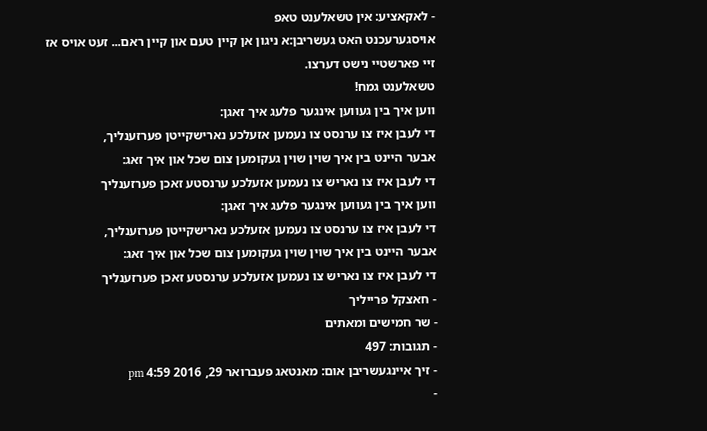- לאקאציע: אין טשאלענט טאפ
אויסגערעכנט האט געשריבן:א ניגון אן קיין טעם און קיין ראם... זעט אויס אז זיי פארשטיי נישט דערצו.
טשאלענט גמח!
ווען איך בין געווען אינגער פלעג איך זאגן:
די לעבן איז צו ערנסט צו נעמען אזעלכע נארישקייטן פערזענליך,
אבער היינט בין איך שוין שוין געקומען צום שכל און איך זאג:
די לעבן איז צו נאריש צו נעמען אזעלכע ערנסטע זאכן פערזענליך
ווען איך בין געווען אינגער פלעג איך זאגן:
די לעבן איז צו ערנסט צו נעמען אזעלכע נארישקייטן פערזענליך,
אבער היינט בין איך שוין שוין געקומען צום שכל און איך זאג:
די לעבן איז צו נאריש צו נעמען אזעלכע ערנסטע זאכן פערזענליך
- חאצקל פרייליך
- שר חמישים ומאתים
- תגובות: 497
- זיך איינגעשריבן אום: מאנטאג פעברואר 29, 2016 4:59 pm
-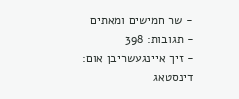- שר חמישים ומאתים
- תגובות: 398
- זיך איינגעשריבן אום: דינסטאג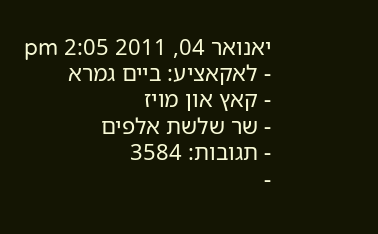יאנואר 04, 2011 2:05 pm
- לאקאציע: ביים גמרא
- קאץ און מויז
- שר שלשת אלפים
- תגובות: 3584
-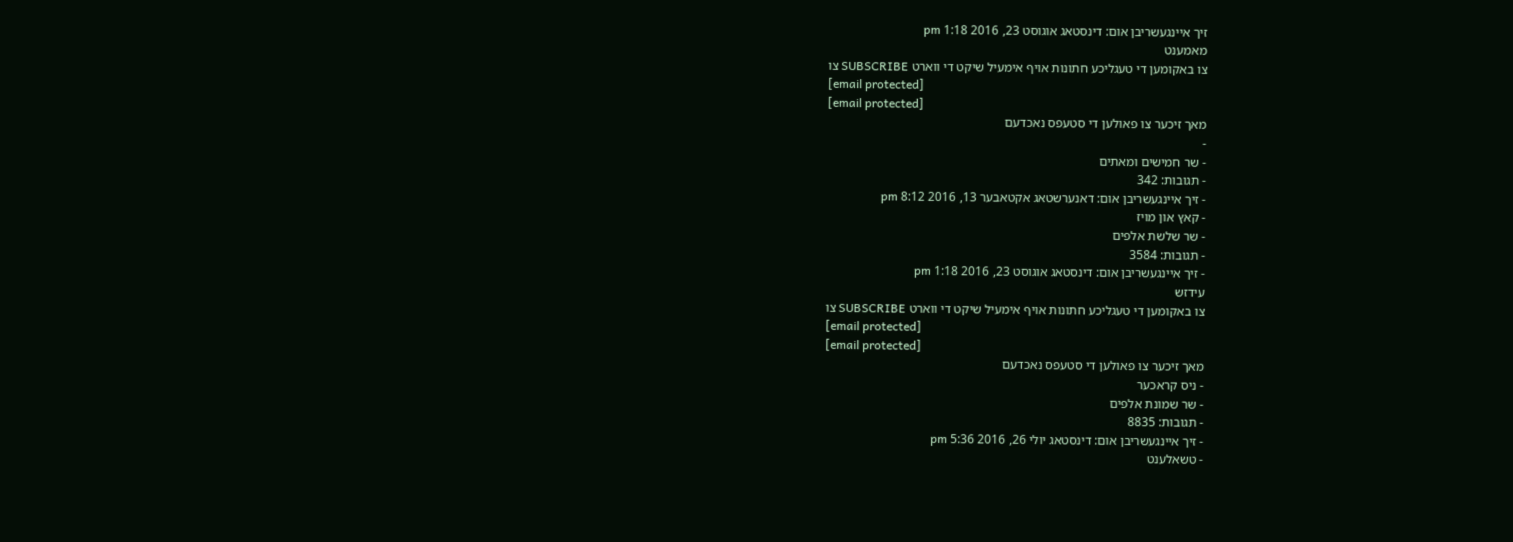זיך איינגעשריבן אום: דינסטאג אוגוסט 23, 2016 1:18 pm
מאמענט
צו באקומען די טעגליכע חתונות אויף אימעיל שיקט די ווארט SUBSCRIBE צו
[email protected]
[email protected]
מאך זיכער צו פאולען די סטעפס נאכדעם
-
- שר חמישים ומאתים
- תגובות: 342
- זיך איינגעשריבן אום: דאנערשטאג אקטאבער 13, 2016 8:12 pm
- קאץ און מויז
- שר שלשת אלפים
- תגובות: 3584
- זיך איינגעשריבן אום: דינסטאג אוגוסט 23, 2016 1:18 pm
עידזש
צו באקומען די טעגליכע חתונות אויף אימעיל שיקט די ווארט SUBSCRIBE צו
[email protected]
[email protected]
מאך זיכער צו פאולען די סטעפס נאכדעם
- ניס קראכער
- שר שמונת אלפים
- תגובות: 8835
- זיך איינגעשריבן אום: דינסטאג יולי 26, 2016 5:36 pm
- טשאלענט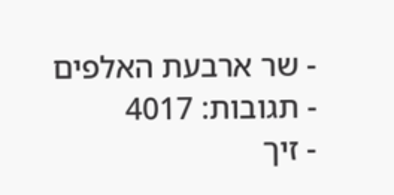- שר ארבעת האלפים
- תגובות: 4017
- זיך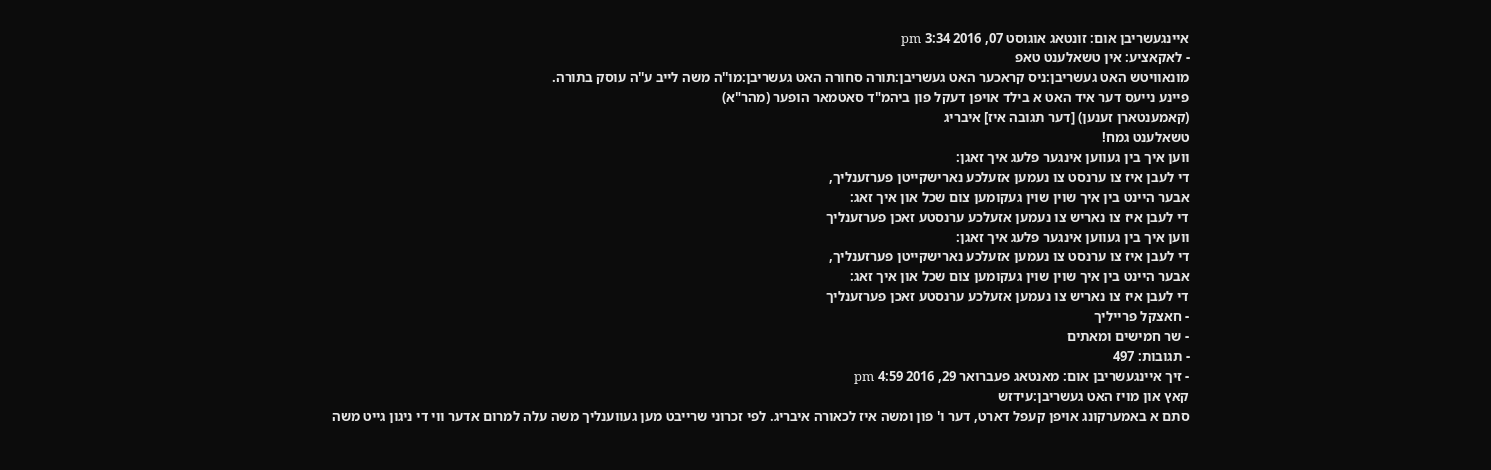איינגעשריבן אום: זונטאג אוגוסט 07, 2016 3:34 pm
- לאקאציע: אין טשאלענט טאפ
מונאוויטש האט געשריבן:ניס קראכער האט געשריבן:תורה סחורה האט געשריבן:מו''ה משה לייב ע''ה עוסק בתורה.
פיינע נייעס דער איד האט א בילד אויפן דעקל פון ביהמ"ד סאטמאר הופער (מהר"א)
(קאמענטארן זענען) [דער תגובה איז] איבריג
טשאלענט גמח!
ווען איך בין געווען אינגער פלעג איך זאגן:
די לעבן איז צו ערנסט צו נעמען אזעלכע נארישקייטן פערזענליך,
אבער היינט בין איך שוין שוין געקומען צום שכל און איך זאג:
די לעבן איז צו נאריש צו נעמען אזעלכע ערנסטע זאכן פערזענליך
ווען איך בין געווען אינגער פלעג איך זאגן:
די לעבן איז צו ערנסט צו נעמען אזעלכע נארישקייטן פערזענליך,
אבער היינט בין איך שוין שוין געקומען צום שכל און איך זאג:
די לעבן איז צו נאריש צו נעמען אזעלכע ערנסטע זאכן פערזענליך
- חאצקל פרייליך
- שר חמישים ומאתים
- תגובות: 497
- זיך איינגעשריבן אום: מאנטאג פעברואר 29, 2016 4:59 pm
קאץ און מויז האט געשריבן:עידזש
סתם א באמערקונג אויפן קעפל דארט, דער ו' פון ומשה איז לכאורה איבריג. לפי זכרוני שרייבט מען געווענליך משה עלה למרום אדער ווי די ניגון גייט משה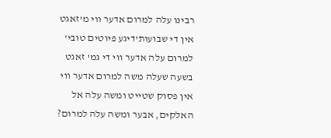רבינו עלה למרום אדער ווי מ'זאגט אין די שבועות'דיגע פיוטים טובי' למרום עלה אדער ווי די גמ' זאגט בשעה שעלה משה למרום אדער ווי אין פסוק שטייט ומשה עלה אל האלקים, אבער ומשה עלה למרום?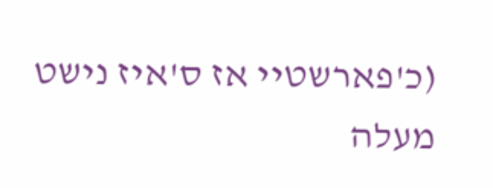(כ'פארשטיי אז ס'איז נישט מעלה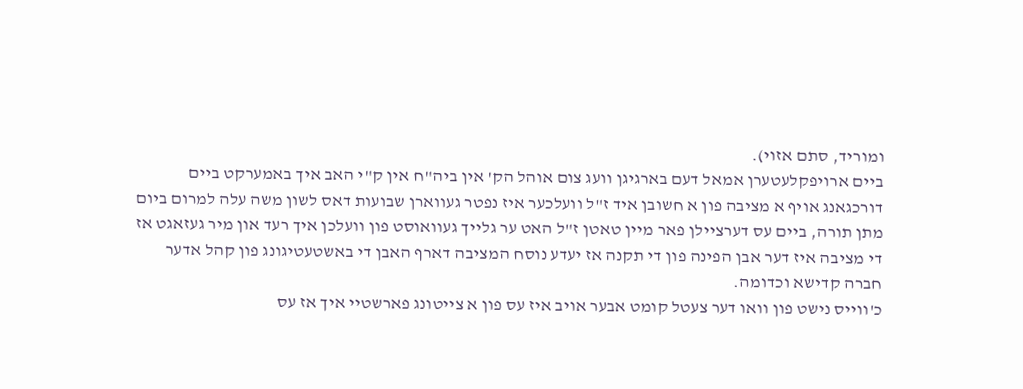ומוריד, סתם אזוי).
ביים ארויפקלעטערן אמאל דעם בארגיגן וועג צום אוהל הק' אין ביה"ח אין ק"י האב איך באמערקט ביים דורכגאנג אויף א מציבה פון א חשובן איד ז"ל וועלכער איז נפטר געווארן שבועות דאס לשון משה עלה למרום ביום מתן תורה, ביים עס דערציילן פאר מיין טאטן ז"ל האט ער גלייך געוואוסט פון וועלכן איך רעד און מיר געזאגט אז די מציבה איז דער אבן הפינה פון די תקנה אז יעדע נוסח המציבה דארף האבן די באשטעטיגונג פון קהל אדער חברה קדישא וכדומה.
כ'ווייס נישט פון וואו דער צעטל קומט אבער אויב איז עס פון א צייטונג פארשטיי איך אז עס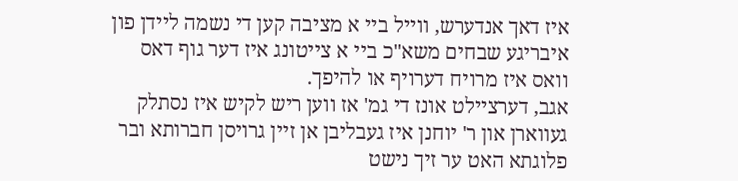איז דאך אנדערש, ווייל ביי א מציבה קען די נשמה ליידן פון איבריגע שבחים משא"כ ביי א צייטונג איז דער גוף דאס וואס איז מרויח דערויף או להיפך.
אגב, דערציילט אונז די גמ' אז ווען ריש לקיש איז נסתלק געווארן און ר' יוחנן איז געבליבן אן זיין גרויסן חברותא ובר פלוגתא האט ער זיך נישט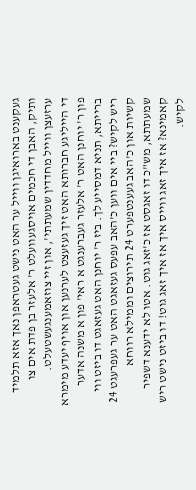געקענט בארואיגן ווייל ער האט נישט געטראפן נאך אזא תלמיד ותיק, האבן די חכמים אויסגעוועלט ר' אלעזר בן פדת אים צו ערזעצן ווייל מחדדין שמעתתי', און זיי צוזאמענגעשטעלט.
די הייליגע חברותא האט זיך געזעצט לערנען און אויף יעדע מימרא פון ר' יוחנן האט ר' אלעזר געברענגט א ראי' פון א משנה אדער ברייתא, תניא דמסייע לך. ביז ר' יוחנן האט געזאגט דו ביזט ווי ריש לקיש? ביי אים ווען כ'האב עפעס געזאגט האט ער געפרעגט 24 קשיות און כ'האב געענטפערט 24 תירוצים וממילא רווחא שמעתתא, מש"כ דו זאגסט אז כ'זאג גוט. אטו לא ידענא דשפיר קאמינא? אז איך זאג ווייס איך אז איך זאג גוט! דו ביזט נישט ריש לקיש.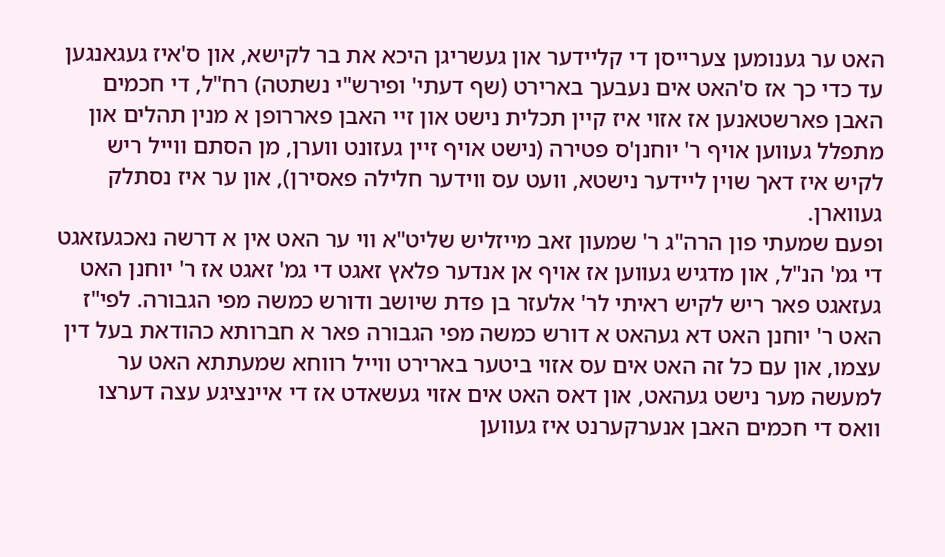האט ער גענומען צערייסן די קליידער און געשריגן היכא את בר לקישא, און ס'איז געגאנגען עד כדי כך אז ס'האט אים נעבעך בארירט (שף דעתי' ופירש"י נשתטה) רח"ל, די חכמים האבן פארשטאנען אז אזוי איז קיין תכלית נישט און זיי האבן פאררופן א מנין תהלים און מתפלל געווען אויף ר' יוחנן'ס פטירה (נישט אויף זיין געזונט ווערן, מן הסתם ווייל ריש לקיש איז דאך שוין ליידער נישטא, וועט עס ווידער חלילה פאסירן), און ער איז נסתלק געווארן.
ופעם שמעתי פון הרה"ג ר' שמעון זאב מייזליש שליט"א ווי ער האט אין א דרשה נאכגעזאגט די גמ' הנ"ל, און מדגיש געווען אז אויף אן אנדער פלאץ זאגט די גמ' זאגט אז ר' יוחנן האט געזאגט פאר ריש לקיש ראיתי לר' אלעזר בן פדת שיושב ודורש כמשה מפי הגבורה. לפי"ז האט ר' יוחנן האט דא געהאט א דורש כמשה מפי הגבורה פאר א חברותא כהודאת בעל דין עצמו, און עם כל זה האט אים עס אזוי ביטער בארירט ווייל רווחא שמעתתא האט ער למעשה מער נישט געהאט, און דאס האט אים אזוי געשאדט אז די איינציגע עצה דערצו וואס די חכמים האבן אנערקערנט איז געווען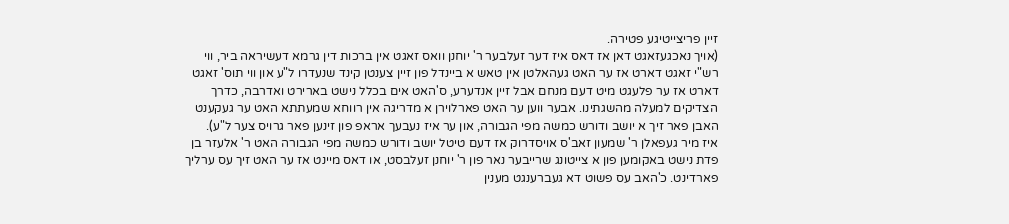זיין פריצייטיגע פטירה.
(אויך נאכגעזאגט דאן אז דאס איז דער זעלבער ר' יוחנן וואס זאגט אין ברכות דין גרמא דעשיראה ביר, ווי רש"י זאגט דארט אז ער האט געהאלטן אין טאש א ביינדל פון זיין צענטן קינד שנעדרו ל"ע און ווי תוס' זאגט דארט אז ער פלעגט מיט דעם מנחם אבל זיין אנדערע, ס'האט אים בכלל נישט בארירט ואדרבה, כדרך הצדיקים למעלה מהשגתינו. אבער ווען ער האט פארלוירן א מדריגה אין רווחא שמעתתא האט ער געקענט האבן פאר זיך א יושב ודורש כמשה מפי הגבורה, און ער איז נעבעך אראפ פון זינען פאר גרויס צער ל"ע).
איז מיר געפאלן ר' שמעון זאב'ס אויסדרוק אז דעם טיטל יושב ודורש כמשה מפי הגבורה האט ר' אלעזר בן פדת נישט באקומען פון א צייטונג שרייבער נאר פון ר' יוחנן זעלבסט, או דאס מיינט אז ער האט זיך עס ערליך פארדינט. כ'האב עס פשוט דא געברענגט מענין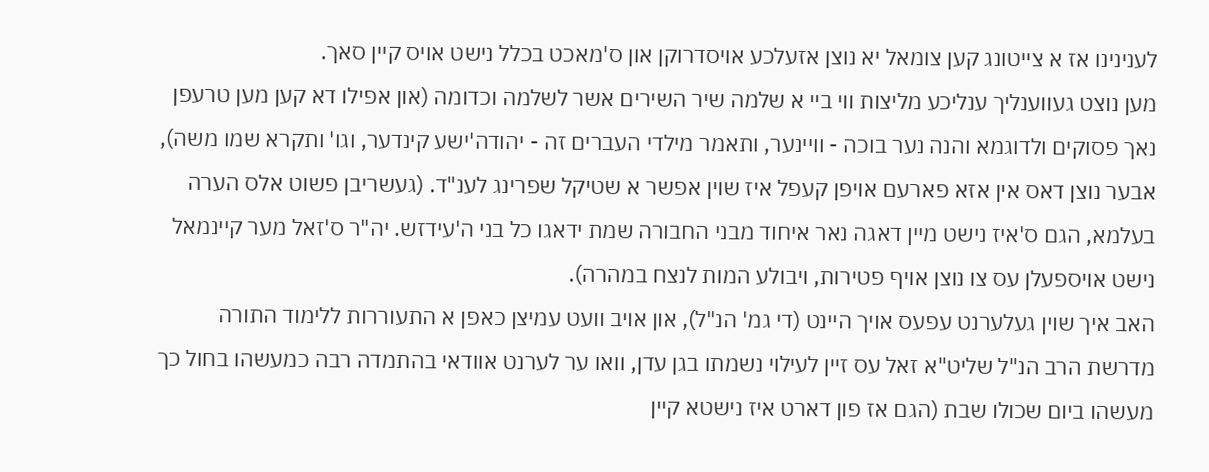לענינינו אז א צייטונג קען צומאל יא נוצן אזעלכע אויסדרוקן און ס'מאכט בכלל נישט אויס קיין סאך.
מען נוצט געווענליך ענליכע מליצות ווי ביי א שלמה שיר השירים אשר לשלמה וכדומה (און אפילו דא קען מען טרעפן נאך פסוקים ולדוגמא והנה נער בוכה - וויינער, ותאמר מילדי העברים זה - יהודה'ישע קינדער, וגו' ותקרא שמו משה), אבער נוצן דאס אין אזא פארעם אויפן קעפל איז שוין אפשר א שטיקל שפרינג לענ"ד. (געשריבן פשוט אלס הערה בעלמא, הגם ס'איז נישט מיין דאגה נאר איחוד מבני החבורה שמת ידאגו כל בני ה'עידזש. יה"ר ס'זאל מער קיינמאל נישט אויספעלן עס צו נוצן אויף פטירות, ויבולע המות לנצח במהרה).
האב איך שוין געלערנט עפעס אויך היינט (די גמ' הנ"ל), און אויב וועט עמיצן כאפן א התעוררות ללימוד התורה מדרשת הרב הנ"ל שליט"א זאל עס זיין לעילוי נשמתו בגן עדן, וואו ער לערנט אוודאי בהתמדה רבה כמעשהו בחול כך מעשהו ביום שכולו שבת (הגם אז פון דארט איז נישטא קיין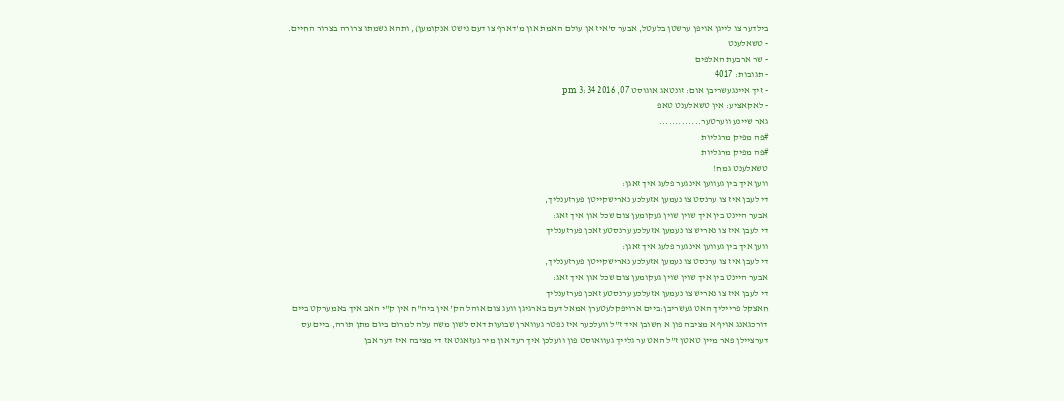בילדער צו לייגן אויפן ערשטן בלעטל, אבער ס'איז אן עולם האמת און מ'דארף צו דעם נישט אנקומען), ותהא נשמתו צרורה בצרור החיים.
- טשאלענט
- שר ארבעת האלפים
- תגובות: 4017
- זיך איינגעשריבן אום: זונטאג אוגוסט 07, 2016 3:34 pm
- לאקאציע: אין טשאלענט טאפ
גאר שיינע ווערטער.............
#פה מפיק מרגליות
#פה מפיק מרגליות
טשאלענט גמח!
ווען איך בין געווען אינגער פלעג איך זאגן:
די לעבן איז צו ערנסט צו נעמען אזעלכע נארישקייטן פערזענליך,
אבער היינט בין איך שוין שוין געקומען צום שכל און איך זאג:
די לעבן איז צו נאריש צו נעמען אזעלכע ערנסטע זאכן פערזענליך
ווען איך בין געווען אינגער פלעג איך זאגן:
די לעבן איז צו ערנסט צו נעמען אזעלכע נארישקייטן פערזענליך,
אבער היינט בין איך שוין שוין געקומען צום שכל און איך זאג:
די לעבן איז צו נאריש צו נעמען אזעלכע ערנסטע זאכן פערזענליך
חאצקל פרייליך האט געשריבן:ביים ארויפקלעטערן אמאל דעם בארגיגן וועג צום אוהל הק' אין ביה"ח אין ק"י האב איך באמערקט ביים דורכגאנג אויף א מציבה פון א חשובן איד ז"ל וועלכער איז נפטר געווארן שבועות דאס לשון משה עלה למרום ביום מתן תורה, ביים עס דערציילן פאר מיין טאטן ז"ל האט ער גלייך געוואוסט פון וועלכן איך רעד און מיר געזאגט אז די מציבה איז דער אבן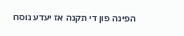הפינה פון די תקנה אז יעדע נוסח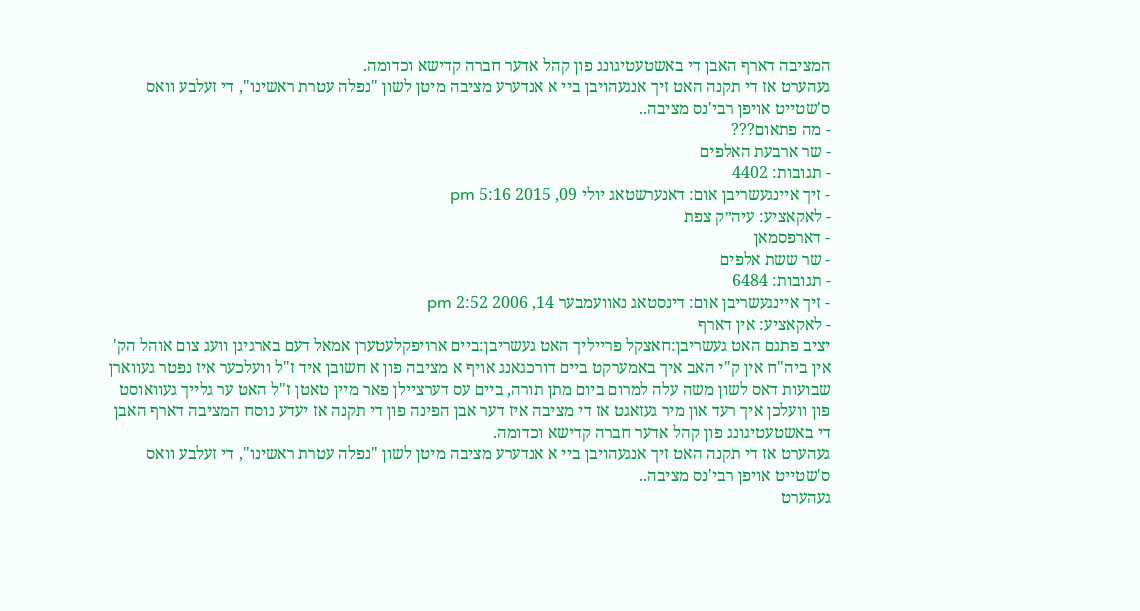המציבה דארף האבן די באשטעטיגונג פון קהל אדער חברה קדישא וכדומה.
געהערט אז די תקנה האט זיך אנגעהויבן ביי א אנדערע מציבה מיטן לשון "נפלה עטרת ראשינו", די זעלבע וואס ס'שטייט אויפן רבי'נס מציבה..
- מה פתאום???
- שר ארבעת האלפים
- תגובות: 4402
- זיך איינגעשריבן אום: דאנערשטאג יולי 09, 2015 5:16 pm
- לאקאציע: עיה״ק צפת
- דארפסמאן
- שר ששת אלפים
- תגובות: 6484
- זיך איינגעשריבן אום: דינסטאג נאוועמבער 14, 2006 2:52 pm
- לאקאציע: אין דארף
יציב פתגם האט געשריבן:חאצקל פרייליך האט געשריבן:ביים ארויפקלעטערן אמאל דעם בארגיגן וועג צום אוהל הק' אין ביה"ח אין ק"י האב איך באמערקט ביים דורכגאנג אויף א מציבה פון א חשובן איד ז"ל וועלכער איז נפטר געווארן שבועות דאס לשון משה עלה למרום ביום מתן תורה, ביים עס דערציילן פאר מיין טאטן ז"ל האט ער גלייך געוואוסט פון וועלכן איך רעד און מיר געזאגט אז די מציבה איז דער אבן הפינה פון די תקנה אז יעדע נוסח המציבה דארף האבן די באשטעטיגונג פון קהל אדער חברה קדישא וכדומה.
געהערט אז די תקנה האט זיך אנגעהויבן ביי א אנדערע מציבה מיטן לשון "נפלה עטרת ראשינו", די זעלבע וואס ס'שטייט אויפן רבי'נס מציבה..
געהערט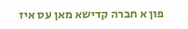פון א חברה קדישא מאן עס איז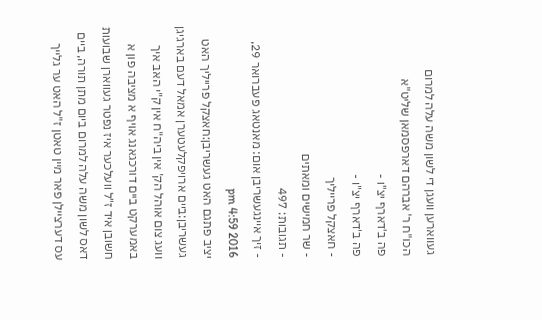געווארען וועגן די לשון משה עלה למרום
הכו"ח ר' אברהם דארפסמאן שליט"א
פה ב'דארף יצ"ו -
פה ב'דארף יצ"ו -
- חאצקל פרייליך
- שר חמישים ומאתים
- תגובות: 497
- זיך איינגעשריבן אום: מאנטאג פעברואר 29, 2016 4:59 pm
יציב פתגם האט געשריבן:חאצקל פרייליך האט געשריבן:ביים ארויפקלעטערן אמאל דעם בארגיגן וועג צום אוהל הק' אין ביה"ח אין ק"י האב איך באמערקט ביים דורכגאנג אויף א מציבה פון א חשובן איד ז"ל וועלכער איז נפטר געווארן שבועות דאס לשון משה עלה למרום ביום מתן תורה, ביים עס דערציילן פאר מיין טאטן ז"ל האט ער גלייך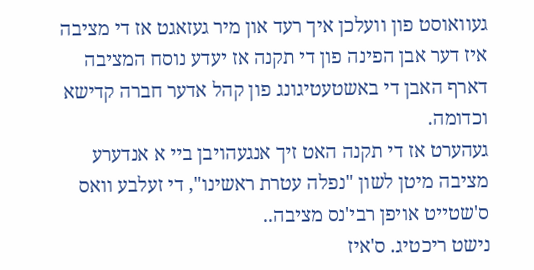געוואוסט פון וועלכן איך רעד און מיר געזאגט אז די מציבה איז דער אבן הפינה פון די תקנה אז יעדע נוסח המציבה דארף האבן די באשטעטיגונג פון קהל אדער חברה קדישא וכדומה.
געהערט אז די תקנה האט זיך אנגעהויבן ביי א אנדערע מציבה מיטן לשון "נפלה עטרת ראשינו", די זעלבע וואס ס'שטייט אויפן רבי'נס מציבה..
נישט ריכטיג. ס'איז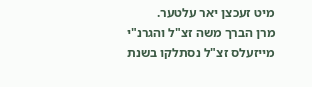מיט זעכצן יאר עלטער.
מרן הברך משה זצ"ל והגרנ"י מייזעלס זצ"ל נסתלקו בשנת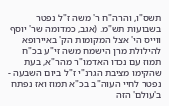תשס"ו, והרה"ח ר' משה ז"ל נפטר בשבועות תש"מ. (אגב, כמדומה שר' יוסף ווייס הי' אצל המקומות הק' באיירופא להילולת מרן הישמח משה זי"ע בכ"ח תמוז עם נכדו האדמו"ר מהר"א, בעת שהקימו מציבת הגרנ"י ז"ל ביום השבעה - נפטר לחיי העוה"ב בכ"א תמוז ואז נפתח ב'עולם' הזה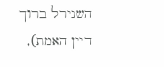השנירל ברוך דיין האמת),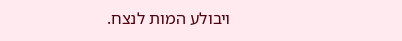ויבולע המות לנצח.